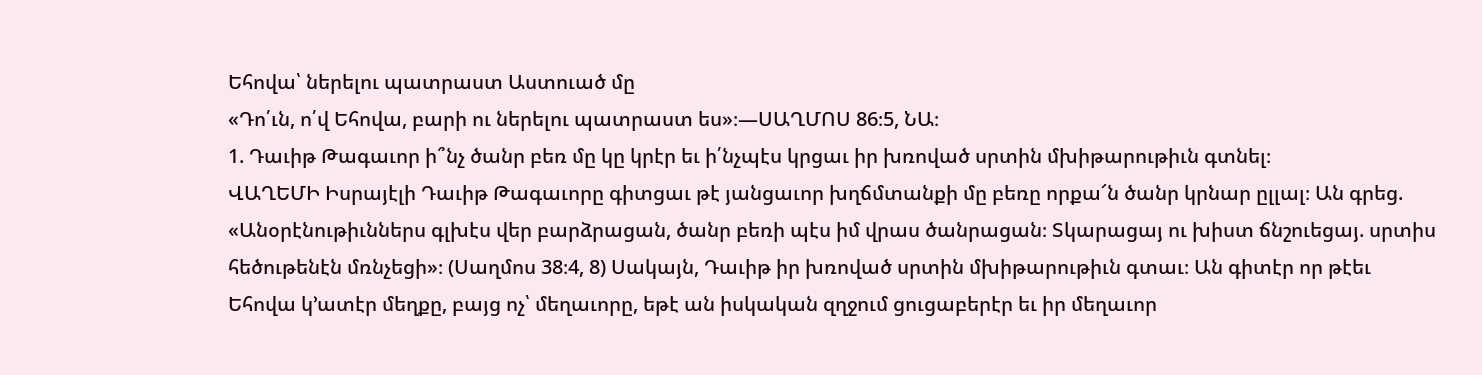Եհովա՝ ներելու պատրաստ Աստուած մը
«Դո՛ւն, ո՛վ Եհովա, բարի ու ներելու պատրաստ ես»։—ՍԱՂՄՈՍ 86։5, ՆԱ։
1. Դաւիթ Թագաւոր ի՞նչ ծանր բեռ մը կը կրէր եւ ի՛նչպէս կրցաւ իր խռոված սրտին մխիթարութիւն գտնել։
ՎԱՂԵՄԻ Իսրայէլի Դաւիթ Թագաւորը գիտցաւ թէ յանցաւոր խղճմտանքի մը բեռը որքա՜ն ծանր կրնար ըլլալ։ Ան գրեց. «Անօրէնութիւններս գլխէս վեր բարձրացան, ծանր բեռի պէս իմ վրաս ծանրացան։ Տկարացայ ու խիստ ճնշուեցայ. սրտիս հեծութենէն մռնչեցի»։ (Սաղմոս 38։4, 8) Սակայն, Դաւիթ իր խռոված սրտին մխիթարութիւն գտաւ։ Ան գիտէր որ թէեւ Եհովա կ’ատէր մեղքը, բայց ոչ՝ մեղաւորը, եթէ ան իսկական զղջում ցուցաբերէր եւ իր մեղաւոր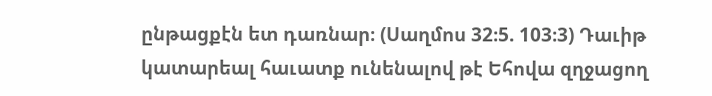ընթացքէն ետ դառնար։ (Սաղմոս 32։5. 103։3) Դաւիթ կատարեալ հաւատք ունենալով թէ Եհովա զղջացող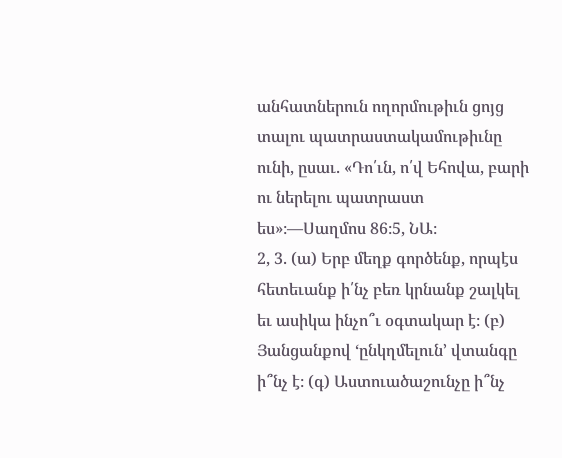անհատներուն ողորմութիւն ցոյց տալու պատրաստակամութիւնը ունի, ըսաւ. «Դո՛ւն, ո՛վ Եհովա, բարի ու ներելու պատրաստ ես»։—Սաղմոս 86։5, ՆԱ։
2, 3. (ա) Երբ մեղք գործենք, որպէս հետեւանք ի՛նչ բեռ կրնանք շալկել եւ ասիկա ինչո՞ւ օգտակար է։ (բ) Յանցանքով ‘ընկղմելուն’ վտանգը ի՞նչ է։ (գ) Աստուածաշունչը ի՞նչ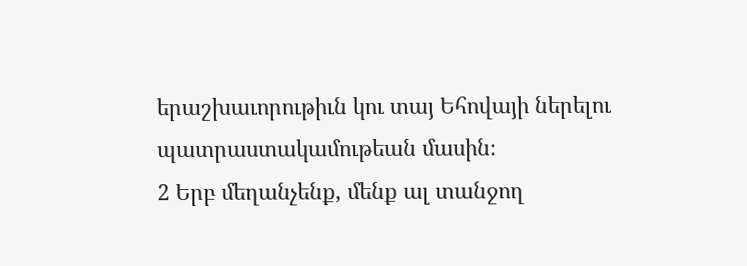երաշխաւորութիւն կու տայ Եհովայի ներելու պատրաստակամութեան մասին։
2 Երբ մեղանչենք, մենք ալ տանջող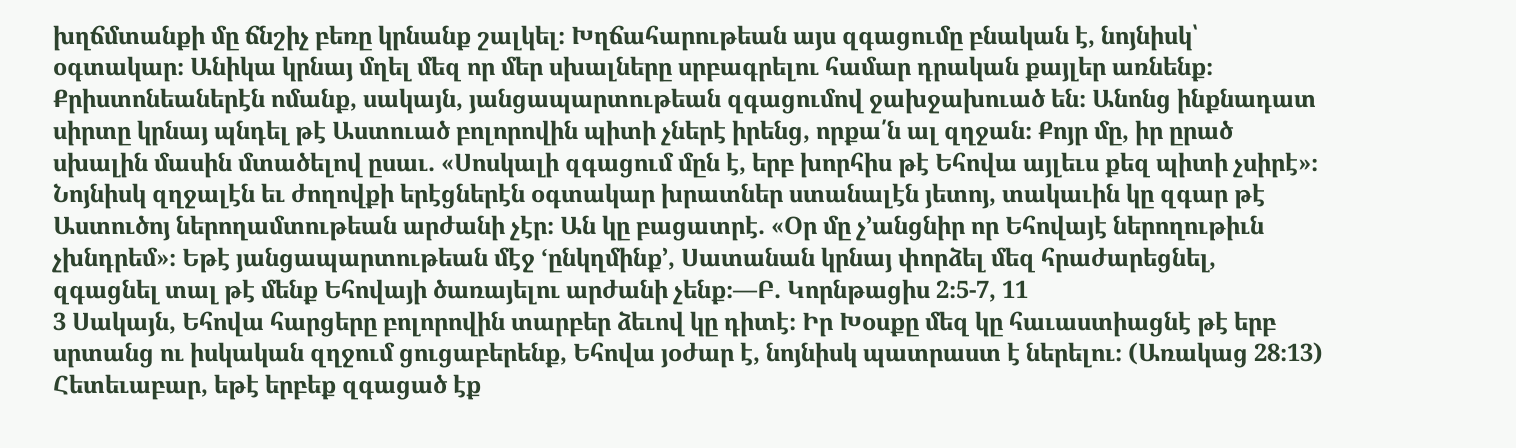խղճմտանքի մը ճնշիչ բեռը կրնանք շալկել։ Խղճահարութեան այս զգացումը բնական է, նոյնիսկ՝ օգտակար։ Անիկա կրնայ մղել մեզ որ մեր սխալները սրբագրելու համար դրական քայլեր առնենք։ Քրիստոնեաներէն ոմանք, սակայն, յանցապարտութեան զգացումով ջախջախուած են։ Անոնց ինքնադատ սիրտը կրնայ պնդել թէ Աստուած բոլորովին պիտի չներէ իրենց, որքա՛ն ալ զղջան։ Քոյր մը, իր ըրած սխալին մասին մտածելով ըսաւ. «Սոսկալի զգացում մըն է, երբ խորհիս թէ Եհովա այլեւս քեզ պիտի չսիրէ»։ Նոյնիսկ զղջալէն եւ ժողովքի երէցներէն օգտակար խրատներ ստանալէն յետոյ, տակաւին կը զգար թէ Աստուծոյ ներողամտութեան արժանի չէր։ Ան կը բացատրէ. «Օր մը չ’անցնիր որ Եհովայէ ներողութիւն չխնդրեմ»։ Եթէ յանցապարտութեան մէջ ‘ընկղմինք’, Սատանան կրնայ փորձել մեզ հրաժարեցնել, զգացնել տալ թէ մենք Եհովայի ծառայելու արժանի չենք։—Բ. Կորնթացիս 2։5-7, 11
3 Սակայն, Եհովա հարցերը բոլորովին տարբեր ձեւով կը դիտէ։ Իր Խօսքը մեզ կը հաւաստիացնէ թէ երբ սրտանց ու իսկական զղջում ցուցաբերենք, Եհովա յօժար է, նոյնիսկ պատրաստ է ներելու։ (Առակաց 28։13) Հետեւաբար, եթէ երբեք զգացած էք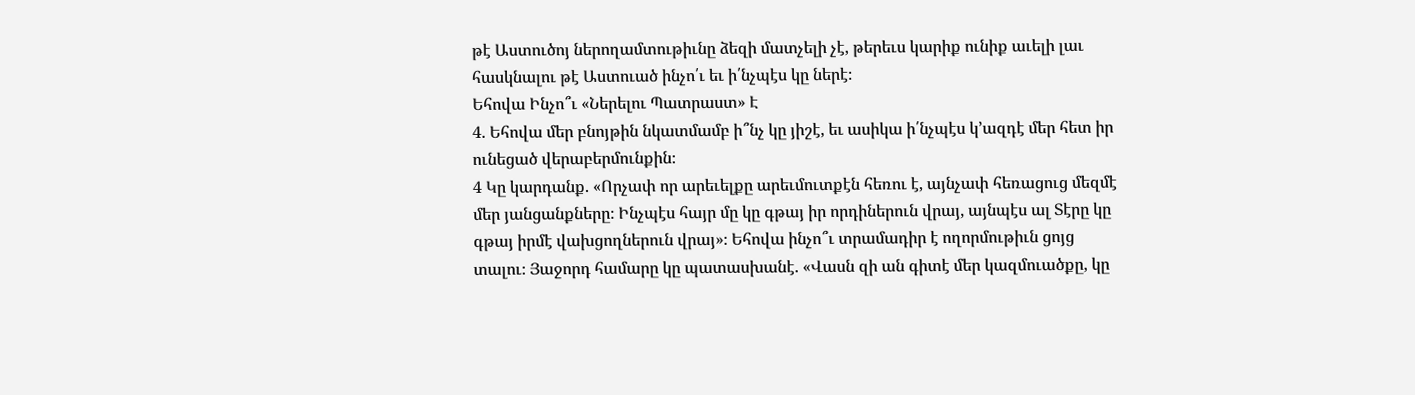թէ Աստուծոյ ներողամտութիւնը ձեզի մատչելի չէ, թերեւս կարիք ունիք աւելի լաւ հասկնալու թէ Աստուած ինչո՛ւ եւ ի՛նչպէս կը ներէ։
Եհովա Ինչո՞ւ «Ներելու Պատրաստ» Է
4. Եհովա մեր բնոյթին նկատմամբ ի՞նչ կը յիշէ, եւ ասիկա ի՛նչպէս կ’ազդէ մեր հետ իր ունեցած վերաբերմունքին։
4 Կը կարդանք. «Որչափ որ արեւելքը արեւմուտքէն հեռու է, այնչափ հեռացուց մեզմէ մեր յանցանքները։ Ինչպէս հայր մը կը գթայ իր որդիներուն վրայ, այնպէս ալ Տէրը կը գթայ իրմէ վախցողներուն վրայ»։ Եհովա ինչո՞ւ տրամադիր է ողորմութիւն ցոյց տալու։ Յաջորդ համարը կը պատասխանէ. «Վասն զի ան գիտէ մեր կազմուածքը, կը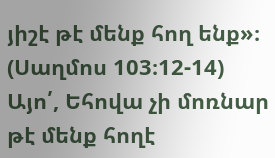յիշէ թէ մենք հող ենք»։ (Սաղմոս 103։12-14) Այո՛, Եհովա չի մոռնար թէ մենք հողէ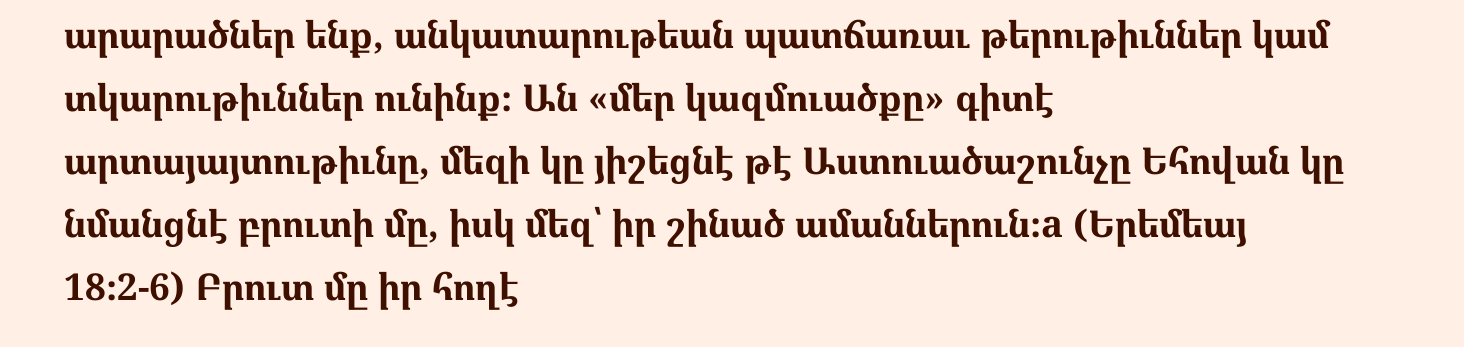արարածներ ենք, անկատարութեան պատճառաւ թերութիւններ կամ տկարութիւններ ունինք։ Ան «մեր կազմուածքը» գիտէ արտայայտութիւնը, մեզի կը յիշեցնէ թէ Աստուածաշունչը Եհովան կը նմանցնէ բրուտի մը, իսկ մեզ՝ իր շինած ամաններուն։a (Երեմեայ 18։2-6) Բրուտ մը իր հողէ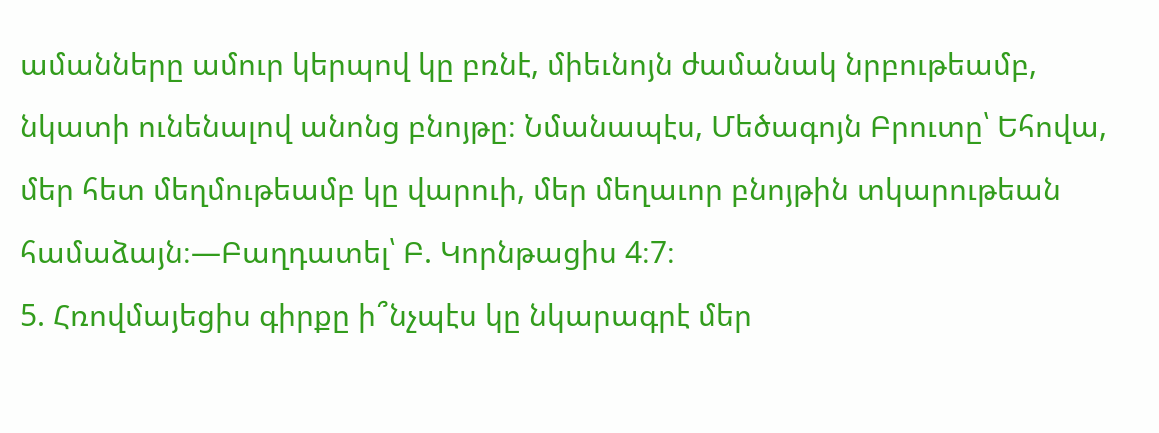ամանները ամուր կերպով կը բռնէ, միեւնոյն ժամանակ նրբութեամբ, նկատի ունենալով անոնց բնոյթը։ Նմանապէս, Մեծագոյն Բրուտը՝ Եհովա, մեր հետ մեղմութեամբ կը վարուի, մեր մեղաւոր բնոյթին տկարութեան համաձայն։—Բաղդատել՝ Բ. Կորնթացիս 4։7։
5. Հռովմայեցիս գիրքը ի՞նչպէս կը նկարագրէ մեր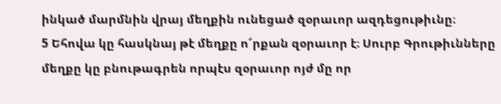ինկած մարմնին վրայ մեղքին ունեցած զօրաւոր ազդեցութիւնը։
5 Եհովա կը հասկնայ թէ մեղքը ո՜րքան զօրաւոր է։ Սուրբ Գրութիւնները մեղքը կը բնութագրեն որպէս զօրաւոր ոյժ մը որ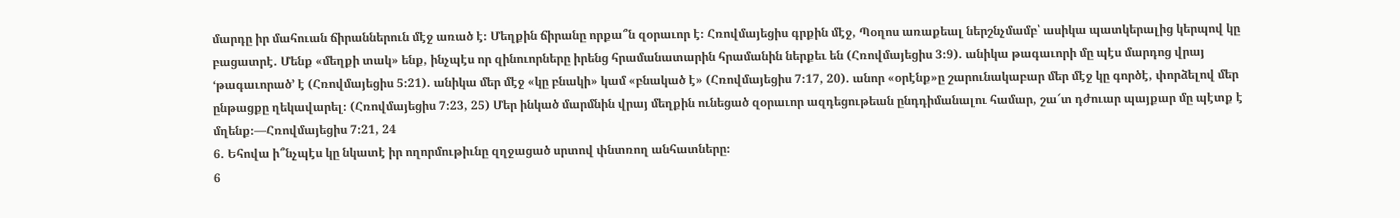մարդը իր մահուան ճիրաններուն մէջ առած է։ Մեղքին ճիրանը որքա՞ն զօրաւոր է։ Հռովմայեցիս գրքին մէջ, Պօղոս առաքեալ ներշնչմամբ՝ ասիկա պատկերալից կերպով կը բացատրէ. Մենք «մեղքի տակ» ենք, ինչպէս որ զինուորները իրենց հրամանատարին հրամանին ներքեւ են (Հռովմայեցիս 3։9). անիկա թագաւորի մը պէս մարդոց վրայ ‘թագաւորած’ է (Հռովմայեցիս 5։21). անիկա մեր մէջ «կը բնակի» կամ «բնակած է» (Հռովմայեցիս 7։17, 20). անոր «օրէնք»ը շարունակաբար մեր մէջ կը գործէ, փորձելով մեր ընթացքը ղեկավարել։ (Հռովմայեցիս 7։23, 25) Մեր ինկած մարմնին վրայ մեղքին ունեցած զօրաւոր ազդեցութեան ընդդիմանալու համար, շա՜տ դժուար պայքար մը պէտք է մղենք։—Հռովմայեցիս 7։21, 24
6. Եհովա ի՞նչպէս կը նկատէ իր ողորմութիւնը զղջացած սրտով փնտռող անհատները։
6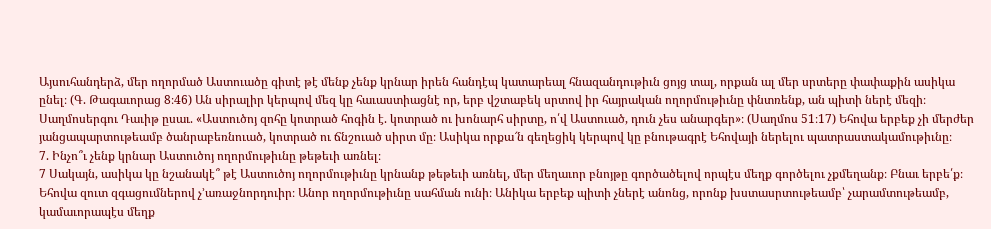Այսուհանդերձ, մեր ողորմած Աստուածը գիտէ թէ մենք չենք կրնար իրեն հանդէպ կատարեալ հնազանդութիւն ցոյց տալ, որքան ալ մեր սրտերը փափաքին ասիկա ընել։ (Գ. Թագաւորաց 8։46) Ան սիրալիր կերպով մեզ կը հաւաստիացնէ որ, երբ վշտաբեկ սրտով իր հայրական ողորմութիւնը փնտռենք, ան պիտի ներէ մեզի։ Սաղմոսերգու Դաւիթ ըսաւ. «Աստուծոյ զոհը կոտրած հոգին է. կոտրած ու խոնարհ սիրտը, ո՛վ Աստուած, դուն չես անարգեր»։ (Սաղմոս 51։17) Եհովա երբեք չի մերժեր յանցապարտութեամբ ծանրաբեռնուած, կոտրած ու ճնշուած սիրտ մը։ Ասիկա որքա՜ն գեղեցիկ կերպով կը բնութագրէ Եհովայի ներելու պատրաստակամութիւնը։
7. Ինչո՞ւ չենք կրնար Աստուծոյ ողորմութիւնը թեթեւի առնել։
7 Սակայն, ասիկա կը նշանակէ՞ թէ Աստուծոյ ողորմութիւնը կրնանք թեթեւի առնել, մեր մեղաւոր բնոյթը գործածելով որպէս մեղք գործելու չքմեղանք։ Բնաւ երբե՛ք։ Եհովա զուտ զգացումներով չ’առաջնորդուիր։ Անոր ողորմութիւնը սահման ունի։ Անիկա երբեք պիտի չներէ անոնց, որոնք խստասրտութեամբ՝ չարամտութեամբ, կամաւորապէս մեղք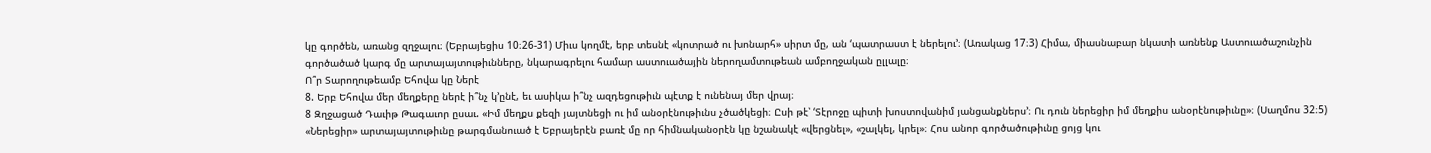կը գործեն, առանց զղջալու։ (Եբրայեցիս 10։26-31) Միւս կողմէ, երբ տեսնէ «կոտրած ու խոնարհ» սիրտ մը, ան ‘պատրաստ է ներելու’։ (Առակաց 17։3) Հիմա, միասնաբար նկատի առնենք Աստուածաշունչին գործածած կարգ մը արտայայտութիւնները, նկարագրելու համար աստուածային ներողամտութեան ամբողջական ըլլալը։
Ո՞ր Տարողութեամբ Եհովա կը Ներէ
8. Երբ Եհովա մեր մեղքերը ներէ ի՞նչ կ’ընէ, եւ ասիկա ի՞նչ ազդեցութիւն պէտք է ունենայ մեր վրայ։
8 Զղջացած Դաւիթ Թագաւոր ըսաւ. «Իմ մեղքս քեզի յայտնեցի ու իմ անօրէնութիւնս չծածկեցի։ Ըսի թէ՝ ‘Տէրոջը պիտի խոստովանիմ յանցանքներս’։ Ու դուն ներեցիր իմ մեղքիս անօրէնութիւնը»։ (Սաղմոս 32։5) «Ներեցիր» արտայայտութիւնը թարգմանուած է Եբրայերէն բառէ մը որ հիմնականօրէն կը նշանակէ «վերցնել», «շալկել, կրել»։ Հոս անոր գործածութիւնը ցոյց կու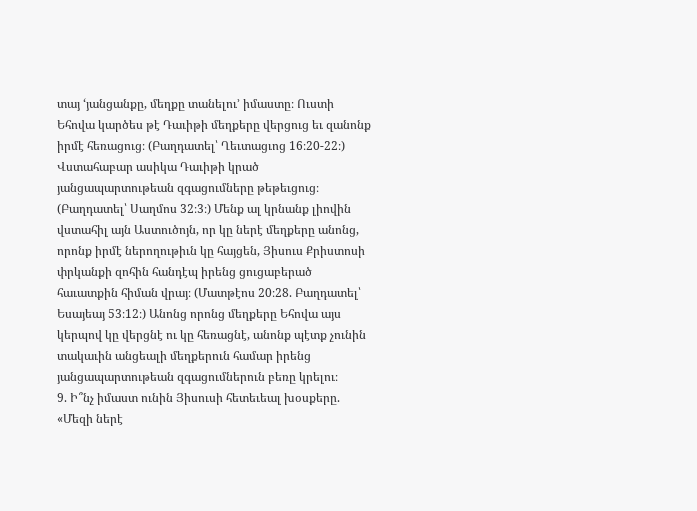տայ ‘յանցանքը, մեղքը տանելու’ իմաստը։ Ուստի Եհովա կարծես թէ Դաւիթի մեղքերը վերցուց եւ զանոնք իրմէ հեռացուց։ (Բաղդատել՝ Ղեւտացւոց 16։20-22։) Վստահաբար ասիկա Դաւիթի կրած յանցապարտութեան զգացումները թեթեւցուց։ (Բաղդատել՝ Սաղմոս 32։3։) Մենք ալ կրնանք լիովին վստահիլ այն Աստուծոյն, որ կը ներէ մեղքերը անոնց, որոնք իրմէ ներողութիւն կը հայցեն, Յիսուս Քրիստոսի փրկանքի զոհին հանդէպ իրենց ցուցաբերած հաւատքին հիման վրայ։ (Մատթէոս 20։28. Բաղդատել՝ Եսայեայ 53։12։) Անոնց որոնց մեղքերը Եհովա այս կերպով կը վերցնէ ու կը հեռացնէ, անոնք պէտք չունին տակաւին անցեալի մեղքերուն համար իրենց յանցապարտութեան զգացումներուն բեռը կրելու։
9. Ի՞նչ իմաստ ունին Յիսուսի հետեւեալ խօսքերը. «Մեզի ներէ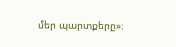մեր պարտքերը»։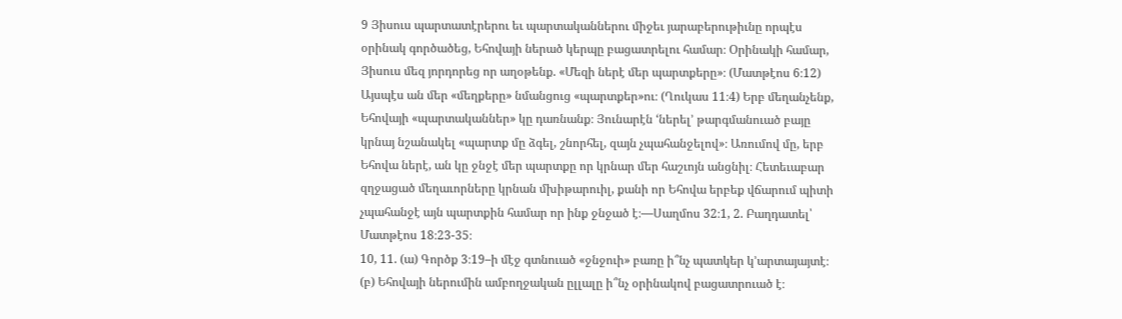9 Յիսուս պարտատէրերու եւ պարտականներու միջեւ յարաբերութիւնը որպէս օրինակ գործածեց, Եհովայի ներած կերպը բացատրելու համար։ Օրինակի համար, Յիսուս մեզ յորդորեց որ աղօթենք. «Մեզի ներէ մեր պարտքերը»։ (Մատթէոս 6։12) Այսպէս ան մեր «մեղքերը» նմանցուց «պարտքեր»ու։ (Ղուկաս 11։4) Երբ մեղանչենք, Եհովայի «պարտականներ» կը դառնանք։ Յունարէն ‘ներել’ թարգմանուած բայը կրնայ նշանակել «պարտք մը ձգել, շնորհել, զայն չպահանջելով»։ Առումով մը, երբ Եհովա ներէ, ան կը ջնջէ մեր պարտքը որ կրնար մեր հաշւոյն անցնիլ։ Հետեւաբար զղջացած մեղաւորները կրնան մխիթարուիլ, քանի որ Եհովա երբեք վճարում պիտի չպահանջէ այն պարտքին համար որ ինք ջնջած է։—Սաղմոս 32։1, 2. Բաղդատել՝ Մատթէոս 18։23-35։
10, 11. (ա) Գործք 3։19–ի մէջ գտնուած «ջնջուի» բառը ի՞նչ պատկեր կ’արտայայտէ։ (բ) Եհովայի ներումին ամբողջական ըլլալը ի՞նչ օրինակով բացատրուած է։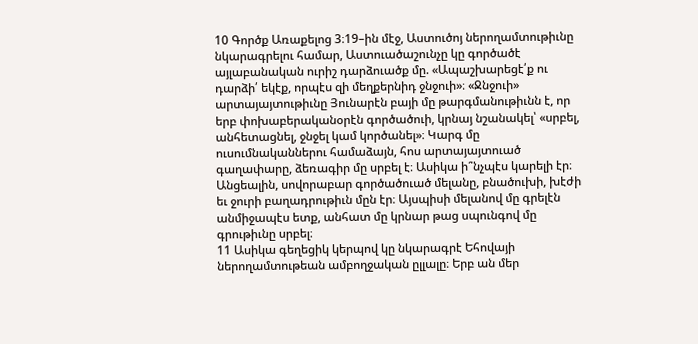10 Գործք Առաքելոց 3։19–ին մէջ, Աստուծոյ ներողամտութիւնը նկարագրելու համար, Աստուածաշունչը կը գործածէ այլաբանական ուրիշ դարձուածք մը. «Ապաշխարեցէ՛ք ու դարձի՛ եկէք, որպէս զի մեղքերնիդ ջնջուի»։ «Ջնջուի» արտայայտութիւնը Յունարէն բայի մը թարգմանութիւնն է, որ երբ փոխաբերականօրէն գործածուի, կրնայ նշանակել՝ «սրբել, անհետացնել, ջնջել կամ կործանել»։ Կարգ մը ուսումնականներու համաձայն, հոս արտայայտուած գաղափարը, ձեռագիր մը սրբել է։ Ասիկա ի՞նչպէս կարելի էր։ Անցեալին, սովորաբար գործածուած մելանը, բնածուխի, խէժի եւ ջուրի բաղադրութիւն մըն էր։ Այսպիսի մելանով մը գրելէն անմիջապէս ետք, անհատ մը կրնար թաց սպունգով մը գրութիւնը սրբել։
11 Ասիկա գեղեցիկ կերպով կը նկարագրէ Եհովայի ներողամտութեան ամբողջական ըլլալը։ Երբ ան մեր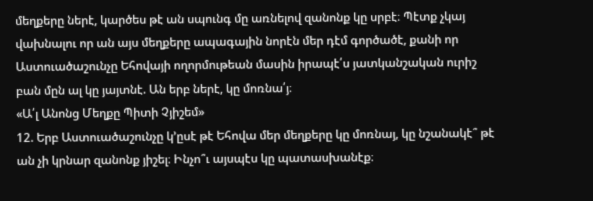մեղքերը ներէ, կարծես թէ ան սպունգ մը առնելով զանոնք կը սրբէ։ Պէտք չկայ վախնալու որ ան այս մեղքերը ապագային նորէն մեր դէմ գործածէ, քանի որ Աստուածաշունչը Եհովայի ողորմութեան մասին իրապէ՛ս յատկանշական ուրիշ բան մըն ալ կը յայտնէ. Ան երբ ներէ, կը մոռնա՛յ։
«Ա՛լ Անոնց Մեղքը Պիտի Չյիշեմ»
12. Երբ Աստուածաշունչը կ’ըսէ թէ Եհովա մեր մեղքերը կը մոռնայ, կը նշանակէ՞ թէ ան չի կրնար զանոնք յիշել։ Ինչո՞ւ այսպէս կը պատասխանէք։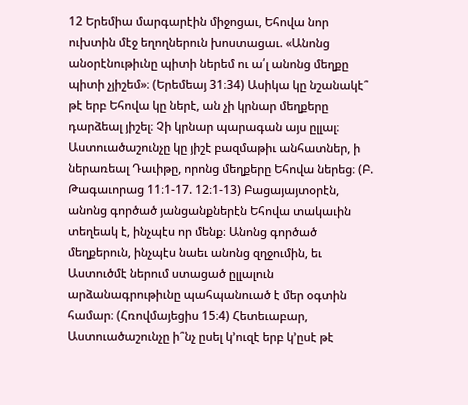12 Երեմիա մարգարէին միջոցաւ, Եհովա նոր ուխտին մէջ եղողներուն խոստացաւ. «Անոնց անօրէնութիւնը պիտի ներեմ ու ա՛լ անոնց մեղքը պիտի չյիշեմ»։ (Երեմեայ 31։34) Ասիկա կը նշանակէ՞ թէ երբ Եհովա կը ներէ, ան չի կրնար մեղքերը դարձեալ յիշել։ Չի կրնար պարագան այս ըլլալ։ Աստուածաշունչը կը յիշէ բազմաթիւ անհատներ, ի ներառեալ Դաւիթը, որոնց մեղքերը Եհովա ներեց։ (Բ. Թագաւորաց 11։1-17. 12։1-13) Բացայայտօրէն, անոնց գործած յանցանքներէն Եհովա տակաւին տեղեակ է, ինչպէս որ մենք։ Անոնց գործած մեղքերուն, ինչպէս նաեւ անոնց զղջումին, եւ Աստուծմէ ներում ստացած ըլլալուն արձանագրութիւնը պահպանուած է մեր օգտին համար։ (Հռովմայեցիս 15։4) Հետեւաբար, Աստուածաշունչը ի՞նչ ըսել կ’ուզէ երբ կ’ըսէ թէ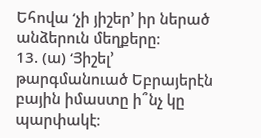Եհովա ‘չի յիշեր’ իր ներած անձերուն մեղքերը։
13. (ա) ‘Յիշել’ թարգմանուած Եբրայերէն բային իմաստը ի՞նչ կը պարփակէ։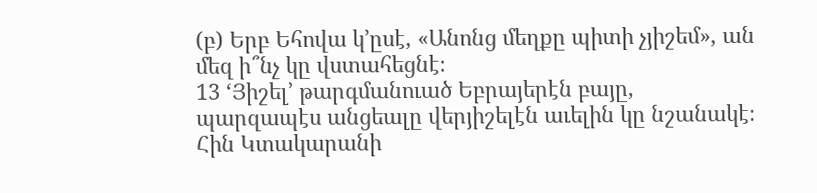(բ) Երբ Եհովա կ’ըսէ, «Անոնց մեղքը պիտի չյիշեմ», ան մեզ ի՞նչ կը վստահեցնէ։
13 ‘Յիշել’ թարգմանուած Եբրայերէն բայը, պարզապէս անցեալը վերյիշելէն աւելին կը նշանակէ։ Հին Կտակարանի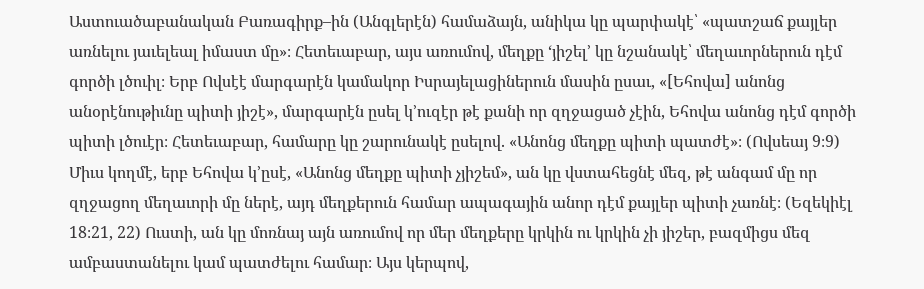Աստուածաբանական Բառագիրք–ին (Անգլերէն) համաձայն, անիկա կը պարփակէ՝ «պատշաճ քայլեր առնելու յաւելեալ իմաստ մը»։ Հետեւաբար, այս առումով, մեղքը ‘յիշել’ կը նշանակէ՝ մեղաւորներուն դէմ գործի լծուիլ։ Երբ Ովսէէ մարգարէն կամակոր Իսրայելացիներուն մասին ըսաւ, «[Եհովա] անոնց անօրէնութիւնը պիտի յիշէ», մարգարէն ըսել կ’ուզէր թէ քանի որ զղջացած չէին, Եհովա անոնց դէմ գործի պիտի լծուէր։ Հետեւաբար, համարը կը շարունակէ ըսելով. «Անոնց մեղքը պիտի պատժէ»։ (Ովսեայ 9։9) Միւս կողմէ, երբ Եհովա կ’ըսէ, «Անոնց մեղքը պիտի չյիշեմ», ան կը վստահեցնէ մեզ, թէ անգամ մը որ զղջացող մեղաւորի մը ներէ, այդ մեղքերուն համար ապագային անոր դէմ քայլեր պիտի չառնէ։ (Եզեկիէլ 18։21, 22) Ուստի, ան կը մոռնայ այն առումով որ մեր մեղքերը կրկին ու կրկին չի յիշեր, բազմիցս մեզ ամբաստանելու կամ պատժելու համար։ Այս կերպով,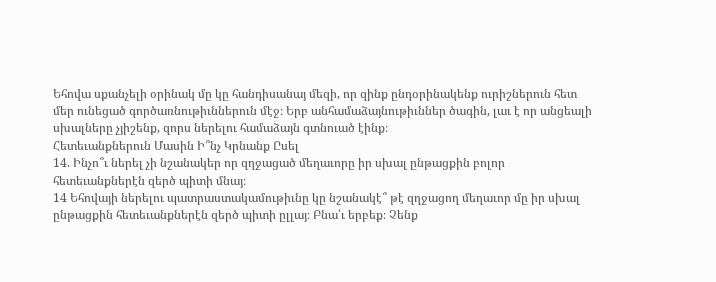Եհովա սքանչելի օրինակ մը կը հանդիսանայ մեզի, որ զինք ընդօրինակենք ուրիշներուն հետ մեր ունեցած գործառնութիւններուն մէջ։ Երբ անհամաձայնութիւններ ծագին, լաւ է որ անցեալի սխալները չյիշենք, զորս ներելու համաձայն գտնուած էինք։
Հետեւանքներուն Մասին Ի՞նչ Կրնանք Ըսել
14. Ինչո՞ւ ներել չի նշանակեր որ զղջացած մեղաւորը իր սխալ ընթացքին բոլոր հետեւանքներէն զերծ պիտի մնայ։
14 Եհովայի ներելու պատրաստակամութիւնը կը նշանակէ՞ թէ զղջացող մեղաւոր մը իր սխալ ընթացքին հետեւանքներէն զերծ պիտի ըլլայ։ Բնա՛ւ երբեք։ Չենք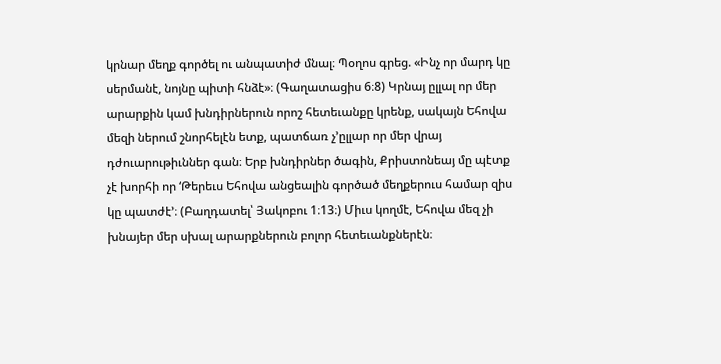կրնար մեղք գործել ու անպատիժ մնալ։ Պօղոս գրեց. «Ինչ որ մարդ կը սերմանէ, նոյնը պիտի հնձէ»։ (Գաղատացիս 6։8) Կրնայ ըլլալ որ մեր արարքին կամ խնդիրներուն որոշ հետեւանքը կրենք, սակայն Եհովա մեզի ներում շնորհելէն ետք, պատճառ չ’ըլլար որ մեր վրայ դժուարութիւններ գան։ Երբ խնդիրներ ծագին, Քրիստոնեայ մը պէտք չէ խորհի որ ‘Թերեւս Եհովա անցեալին գործած մեղքերուս համար զիս կը պատժէ’։ (Բաղդատել՝ Յակոբու 1։13։) Միւս կողմէ, Եհովա մեզ չի խնայեր մեր սխալ արարքներուն բոլոր հետեւանքներէն։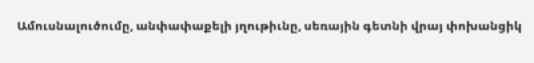Ամուսնալուծումը, անփափաքելի յղութիւնը, սեռային գետնի վրայ փոխանցիկ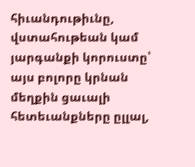հիւանդութիւնը, վստահութեան կամ յարգանքի կորուստը՝ այս բոլորը կրնան մեղքին ցաւալի հետեւանքները ըլլալ,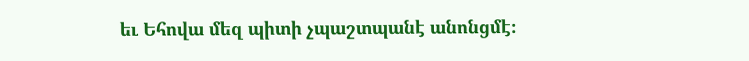եւ Եհովա մեզ պիտի չպաշտպանէ անոնցմէ։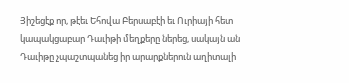Յիշեցէք որ, թէեւ Եհովա Բերսաբէի եւ Ուրիայի հետ կապակցաբար Դաւիթի մեղքերը ներեց, սակայն ան Դաւիթը չպաշտպանեց իր արարքներուն աղիտալի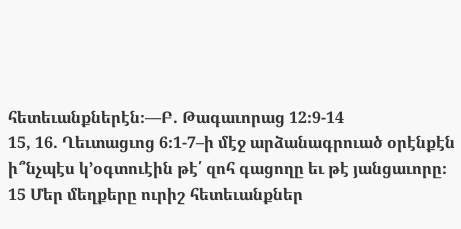հետեւանքներէն։—Բ. Թագաւորաց 12։9-14
15, 16. Ղեւտացւոց 6։1-7–ի մէջ արձանագրուած օրէնքէն ի՞նչպէս կ’օգտուէին թէ՛ զոհ գացողը եւ թէ յանցաւորը։
15 Մեր մեղքերը ուրիշ հետեւանքներ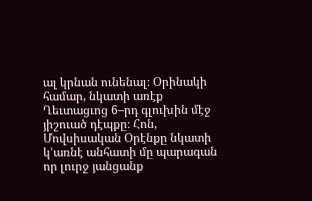ալ կրնան ունենալ։ Օրինակի համար, նկատի առէք Ղեւտացւոց 6–րդ գլուխին մէջ յիշուած դէպքը։ Հոն, Մովսիսական Օրէնքը նկատի կ’առնէ անհատի մը պարագան որ լուրջ յանցանք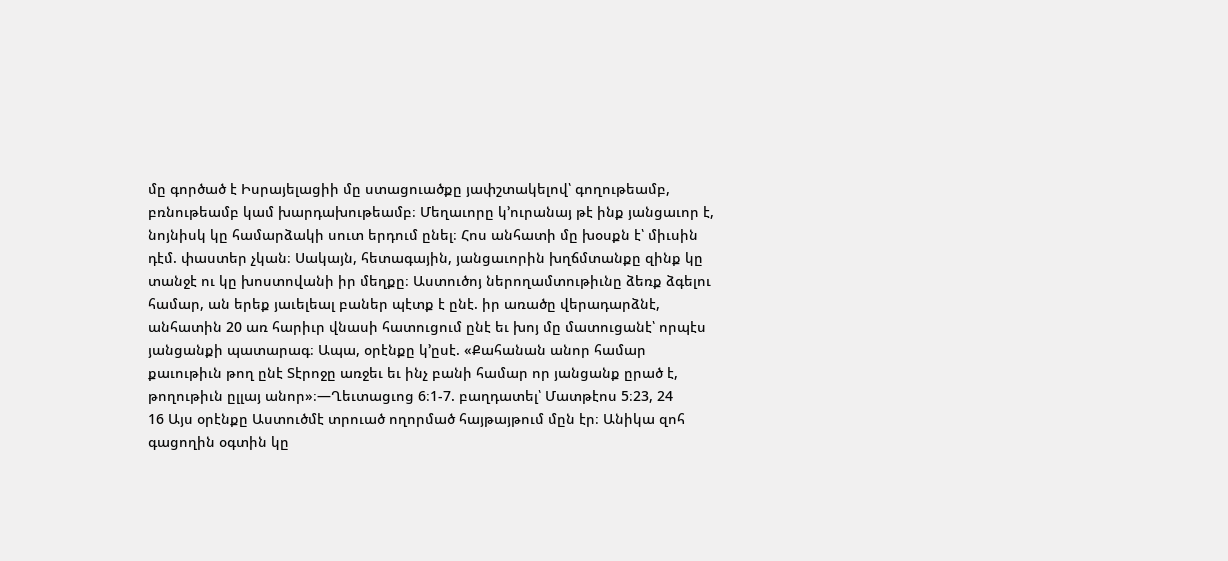մը գործած է Իսրայելացիի մը ստացուածքը յափշտակելով՝ գողութեամբ, բռնութեամբ կամ խարդախութեամբ։ Մեղաւորը կ’ուրանայ թէ ինք յանցաւոր է, նոյնիսկ կը համարձակի սուտ երդում ընել։ Հոս անհատի մը խօսքն է՝ միւսին դէմ. փաստեր չկան։ Սակայն, հետագային, յանցաւորին խղճմտանքը զինք կը տանջէ ու կը խոստովանի իր մեղքը։ Աստուծոյ ներողամտութիւնը ձեռք ձգելու համար, ան երեք յաւելեալ բաներ պէտք է ընէ. իր առածը վերադարձնէ, անհատին 20 առ հարիւր վնասի հատուցում ընէ եւ խոյ մը մատուցանէ՝ որպէս յանցանքի պատարագ։ Ապա, օրէնքը կ’ըսէ. «Քահանան անոր համար քաւութիւն թող ընէ Տէրոջը առջեւ եւ ինչ բանի համար որ յանցանք ըրած է, թողութիւն ըլլայ անոր»։—Ղեւտացւոց 6։1-7. բաղդատել՝ Մատթէոս 5։23, 24
16 Այս օրէնքը Աստուծմէ տրուած ողորմած հայթայթում մըն էր։ Անիկա զոհ գացողին օգտին կը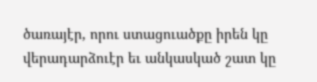ծառայէր, որու ստացուածքը իրեն կը վերադարձուէր եւ անկասկած շատ կը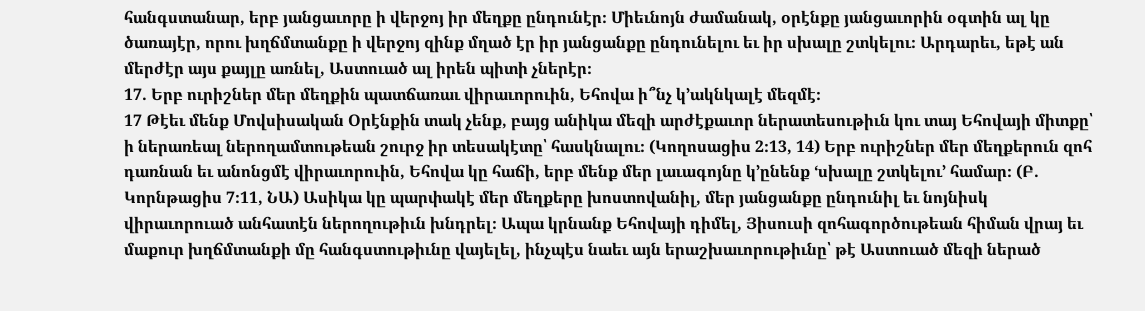հանգստանար, երբ յանցաւորը ի վերջոյ իր մեղքը ընդունէր։ Միեւնոյն ժամանակ, օրէնքը յանցաւորին օգտին ալ կը ծառայէր, որու խղճմտանքը ի վերջոյ զինք մղած էր իր յանցանքը ընդունելու եւ իր սխալը շտկելու։ Արդարեւ, եթէ ան մերժէր այս քայլը առնել, Աստուած ալ իրեն պիտի չներէր։
17. Երբ ուրիշներ մեր մեղքին պատճառաւ վիրաւորուին, Եհովա ի՞նչ կ’ակնկալէ մեզմէ։
17 Թէեւ մենք Մովսիսական Օրէնքին տակ չենք, բայց անիկա մեզի արժէքաւոր ներատեսութիւն կու տայ Եհովայի միտքը՝ ի ներառեալ ներողամտութեան շուրջ իր տեսակէտը՝ հասկնալու։ (Կողոսացիս 2։13, 14) Երբ ուրիշներ մեր մեղքերուն զոհ դառնան եւ անոնցմէ վիրաւորուին, Եհովա կը հաճի, երբ մենք մեր լաւագոյնը կ’ընենք ‘սխալը շտկելու’ համար։ (Բ. Կորնթացիս 7։11, ՆԱ) Ասիկա կը պարփակէ մեր մեղքերը խոստովանիլ, մեր յանցանքը ընդունիլ եւ նոյնիսկ վիրաւորուած անհատէն ներողութիւն խնդրել։ Ապա կրնանք Եհովայի դիմել, Յիսուսի զոհագործութեան հիման վրայ եւ մաքուր խղճմտանքի մը հանգստութիւնը վայելել, ինչպէս նաեւ այն երաշխաւորութիւնը՝ թէ Աստուած մեզի ներած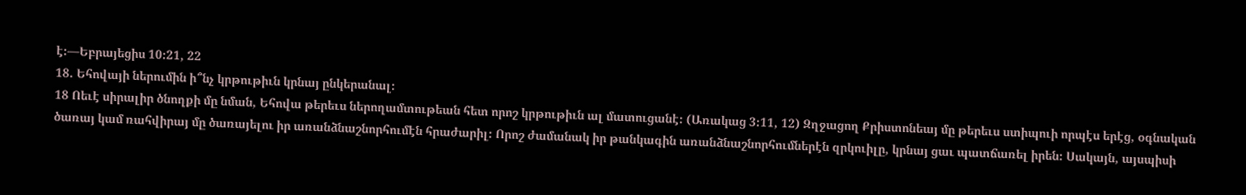է։—Եբրայեցիս 10։21, 22
18. Եհովայի ներումին ի՞նչ կրթութիւն կրնայ ընկերանալ։
18 Ոեւէ սիրալիր ծնողքի մը նման, Եհովա թերեւս ներողամտութեան հետ որոշ կրթութիւն ալ մատուցանէ։ (Առակաց 3։11, 12) Զղջացող Քրիստոնեայ մը թերեւս ստիպուի որպէս երէց, օգնական ծառայ կամ ռահվիրայ մը ծառայելու իր առանձնաշնորհումէն հրաժարիլ։ Որոշ ժամանակ իր թանկագին առանձնաշնորհումներէն զրկուիլը, կրնայ ցաւ պատճառել իրեն։ Սակայն, այսպիսի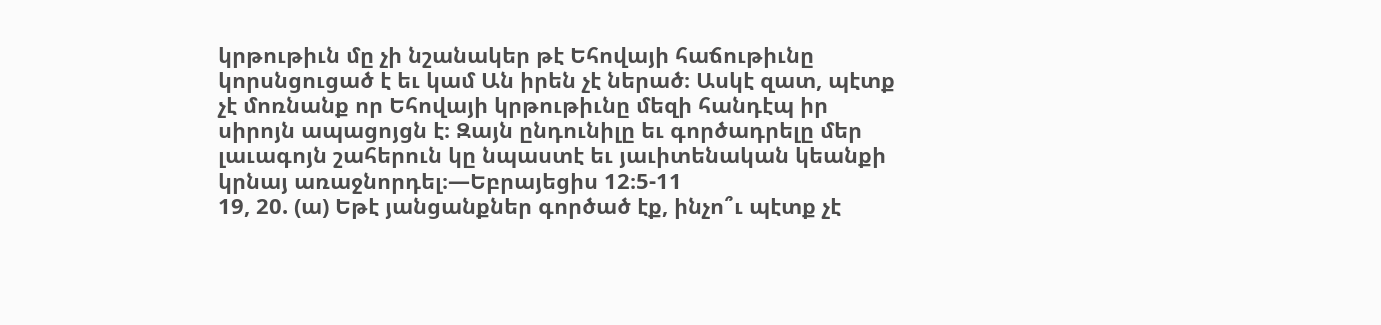կրթութիւն մը չի նշանակեր թէ Եհովայի հաճութիւնը կորսնցուցած է եւ կամ Ան իրեն չէ ներած։ Ասկէ զատ, պէտք չէ մոռնանք որ Եհովայի կրթութիւնը մեզի հանդէպ իր սիրոյն ապացոյցն է։ Զայն ընդունիլը եւ գործադրելը մեր լաւագոյն շահերուն կը նպաստէ եւ յաւիտենական կեանքի կրնայ առաջնորդել։—Եբրայեցիս 12։5-11
19, 20. (ա) Եթէ յանցանքներ գործած էք, ինչո՞ւ պէտք չէ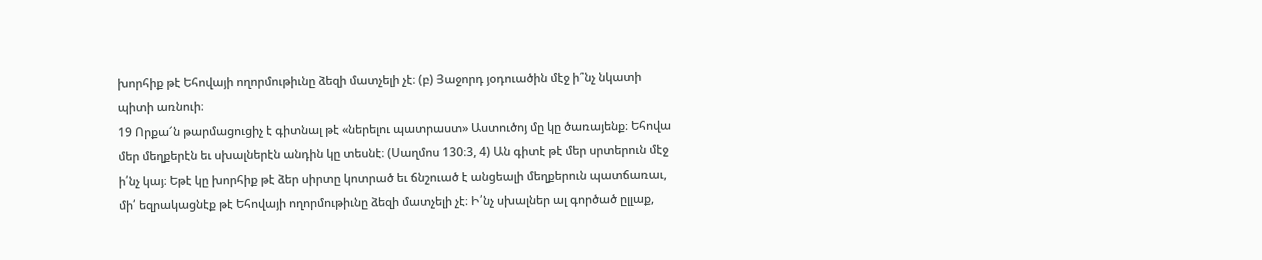խորհիք թէ Եհովայի ողորմութիւնը ձեզի մատչելի չէ։ (բ) Յաջորդ յօդուածին մէջ ի՞նչ նկատի պիտի առնուի։
19 Որքա՜ն թարմացուցիչ է գիտնալ թէ «ներելու պատրաստ» Աստուծոյ մը կը ծառայենք։ Եհովա մեր մեղքերէն եւ սխալներէն անդին կը տեսնէ։ (Սաղմոս 130։3, 4) Ան գիտէ թէ մեր սրտերուն մէջ ի՛նչ կայ։ Եթէ կը խորհիք թէ ձեր սիրտը կոտրած եւ ճնշուած է անցեալի մեղքերուն պատճառաւ, մի՛ եզրակացնէք թէ Եհովայի ողորմութիւնը ձեզի մատչելի չէ։ Ի՛նչ սխալներ ալ գործած ըլլաք,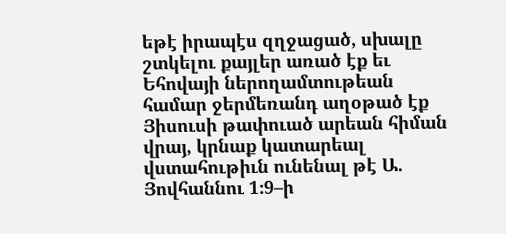եթէ իրապէս զղջացած, սխալը շտկելու քայլեր առած էք եւ Եհովայի ներողամտութեան համար ջերմեռանդ աղօթած էք Յիսուսի թափուած արեան հիման վրայ, կրնաք կատարեալ վստահութիւն ունենալ թէ Ա. Յովհաննու 1։9–ի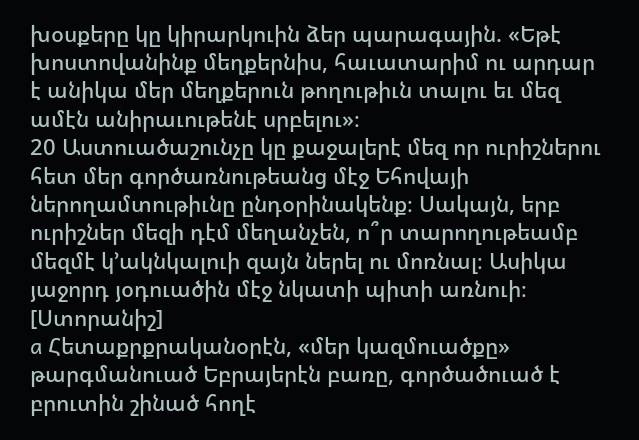խօսքերը կը կիրարկուին ձեր պարագային. «Եթէ խոստովանինք մեղքերնիս, հաւատարիմ ու արդար է անիկա մեր մեղքերուն թողութիւն տալու եւ մեզ ամէն անիրաւութենէ սրբելու»։
20 Աստուածաշունչը կը քաջալերէ մեզ որ ուրիշներու հետ մեր գործառնութեանց մէջ Եհովայի ներողամտութիւնը ընդօրինակենք։ Սակայն, երբ ուրիշներ մեզի դէմ մեղանչեն, ո՞ր տարողութեամբ մեզմէ կ’ակնկալուի զայն ներել ու մոռնալ։ Ասիկա յաջորդ յօդուածին մէջ նկատի պիտի առնուի։
[Ստորանիշ]
a Հետաքրքրականօրէն, «մեր կազմուածքը» թարգմանուած Եբրայերէն բառը, գործածուած է բրուտին շինած հողէ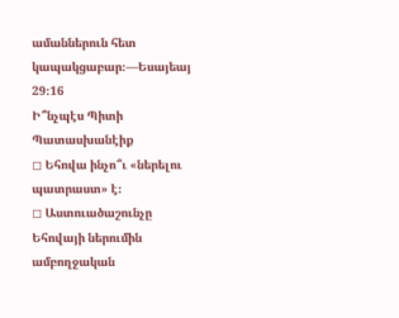ամաններուն հետ կապակցաբար։—Եսայեայ 29։16
Ի՞նչպէս Պիտի Պատասխանէիք
◻ Եհովա ինչո՞ւ «ներելու պատրաստ» է։
◻ Աստուածաշունչը Եհովայի ներումին ամբողջական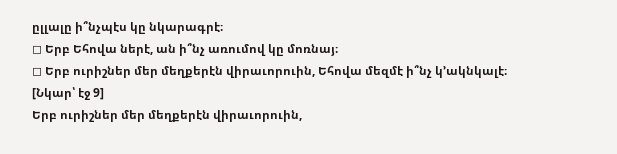ըլլալը ի՞նչպէս կը նկարագրէ։
◻ Երբ Եհովա ներէ, ան ի՞նչ առումով կը մոռնայ։
◻ Երբ ուրիշներ մեր մեղքերէն վիրաւորուին, Եհովա մեզմէ ի՞նչ կ’ակնկալէ։
[Նկար՝ էջ 9]
Երբ ուրիշներ մեր մեղքերէն վիրաւորուին,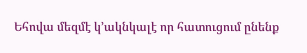Եհովա մեզմէ կ’ակնկալէ որ հատուցում ընենք